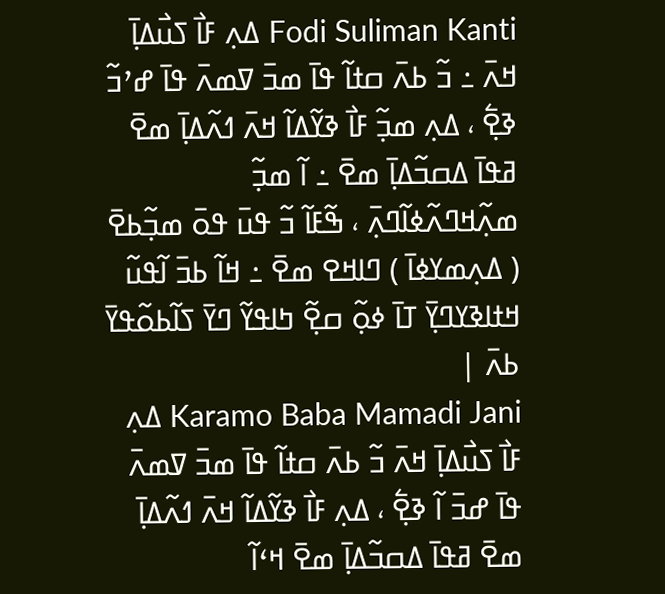Fodi Suliman Kanti ߡߍ߲ ߓߊ߯ ߖߎ߯ߡߊ߲߫ ߞߍ߫ ߸ ߏ߬ ߕߍ߫ ߛߙߊ߬ ߟߊ߫ ߘߏ߫ ߜߘߍ߫ ߟߊ߫ ߝߴߏ߬ ߢߐ߲߱ ، ߡߍ߲ ߘߏ߲߬ ߓߊ߯ ߢߌ߬ߡߊ߬ ߞߍ߫ ߗߍ߬ߡߊ߲߫ ߘߐ߫ ߥߟߊ߫ ߡߛߏ߬ߡߊ߲߫ ߘߐ߫ ߸ ߊ߬ ߘߏ߲߬ ߘߍ߲߬ߞߣߍ߬ߦߊ߬ߣߍ߲߫ ، ߒ߬ߓߊ߬ ߏ߬ ߟߎ߫ ߟߋ߫ ߘߏ߲߬ߕߐ߫ ( ߡߍ߲ߘߌߦߊ߫ ) ߣߊߞߐ ߘߐ߫ ߸ ߞߊ߬ ߕߏ߫ ߊ߬ߟߎ߬ ߞߙߊߢߌߣߌ߲߫ ߠߊ߫ ߦߋ߲߬ ߛߐ߲߬ ߤߊߟߌ߬ ߣߌ߫ ߖߊ߬ߕߋ߬ߟߌ߫ ߕߍ߫ |
Karamo Baba Mamadi Jani ߡߍ߲ ߓߊ߯ ߖߎ߯ߡߊ߲߫ ߞߍ߫ ߏ߬ ߕߍ߫ ߛߙߊ߬ ߟߊ߫ ߘߏ߫ ߜߘߍ߫ ߟߊ߫ ߝߏ߫ ߊ߬ ߢߐ߲߱ ، ߡߍ߲ ߓߊ߯ ߢߌ߬ߡߊ߬ ߞߍ߫ ߗߍ߬ߡߊ߲߫ ߘߐ߫ ߥߟߊ߫ ߡߛߏ߬ߡߊ߲߫ ߘߐ߫ ߞߵߊ߬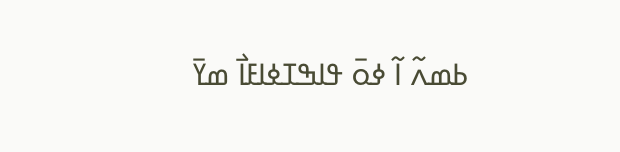ߕߘߍ߬ ߊ߬ ߦߋ߫ ߟߊߒߠߦߊߓߊ߯ ߘߌ߫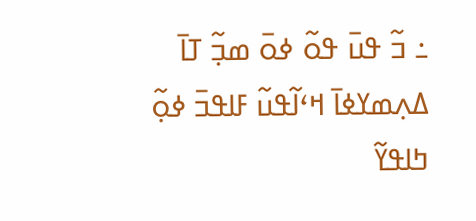߸ ߏ߬ ߟߎ߫ ߟߋ߬ ߦߋ߫ ߘߏ߲߬ ߠߊ߫ ߡߍ߲ߘߌߦߊ߫ ߞߵߊ߬ߟߎ߬ ߓߊߟߏ߫ ߦߋ߲߬ ߤߊߟߌ߬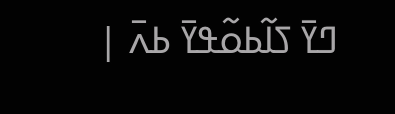ߣߌ߫ ߖߊ߬ߕߋ߬ߟߌ߫ ߕߍ߫ |